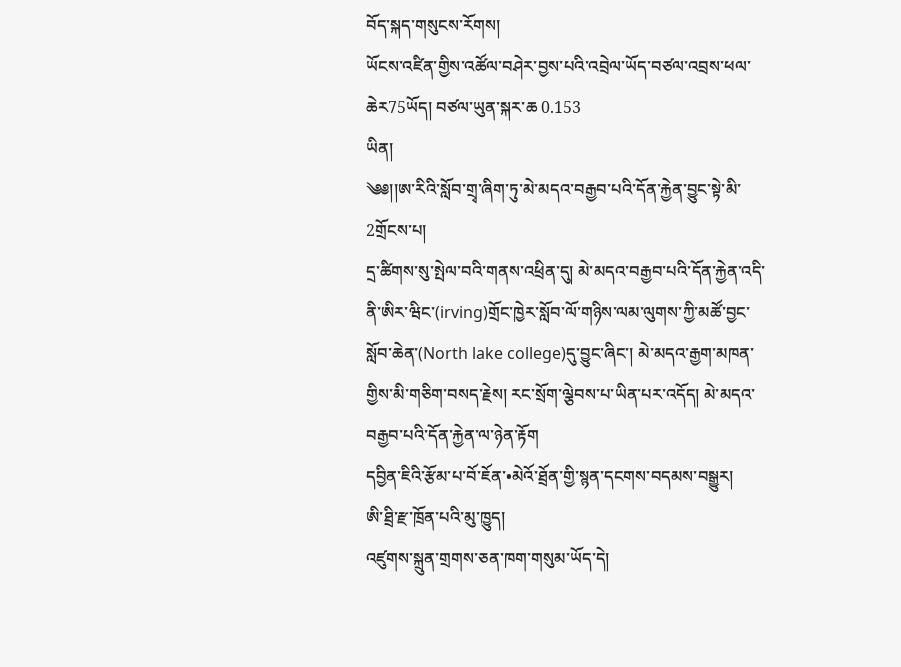བོད་སྐད་གསུངས་རོགས།
ཡོངས་འཛིན་གྱིས་འཚོལ་བཤེར་བྱས་པའི་འབྲེལ་ཡོད་བཙལ་འབྲས་ཕལ་ཆེར75ཡོད། བཙལ་ཡུན་སྐར་ཆ 0.153
ཡིན།
༄༅།།ཨ་རིའི་སློབ་གྲྭ་ཞིག་ཏུ་མེ་མདའ་བརྒྱབ་པའི་དོན་རྐྱེན་བྱུང་སྟེ་མི་2གྲོངས་པ།
དྲ་ཚིགས་སུ་སྤེལ་བའི་གནས་འཕྲིན་དུ། མེ་མདའ་བརྒྱབ་པའི་དོན་རྐྱེན་འདི་ནི་ཨིར་ཝིང་(irving)གྲོང་ཁྱེར་སློབ་ལོ་གཉིས་ལམ་ལུགས་ཀྱི་མཚོ་བྱང་སློབ་ཆེན་(North lake college)དུ་བྱུང་ཞིང་། མེ་མདའ་རྒྱག་མཁན་གྱིས་མི་གཅིག་བསད་རྗེས། རང་སྲོག་ལྕེབས་པ་ཡིན་པར་འདོད། མེ་མདའ་བརྒྱབ་པའི་དོན་རྐྱེན་ལ་ཉེན་རྟོག
དབྱིན་ཇིའི་རྩོམ་པ་བོ་ཇོན་•མེའོ་ཐྲོན་གྱི་སྙན་དངགས་བདམས་བསྒྱུར།
ཨི་ཐྲི་རྫ་ཁྲོན་པའི་མུ་ཁྱུད།
འཛུགས་སྐྲུན་གྲགས་ཅན་ཁག་གསུམ་ཡོད་དེ།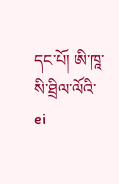དང་པོ། ཨི་ཁཱ་སི་ཐྲིལ་ལོའི་ei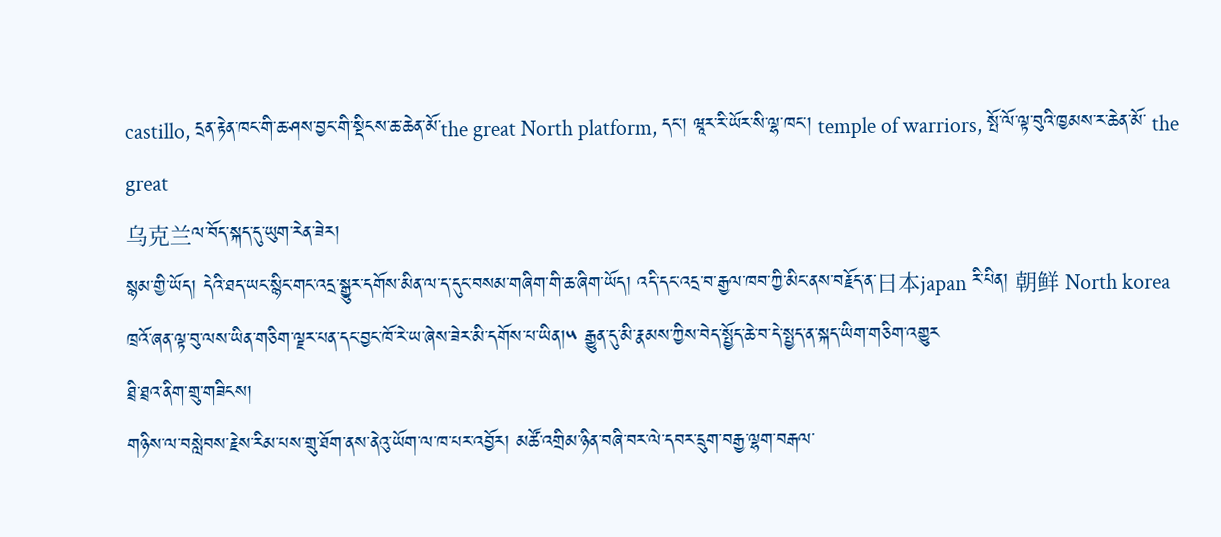castillo, དྲན་རྟེན་ཁང་གི་ཆ་ཤས་བྱང་གི་སྡིངས་ཆ་ཆེན་མོ་the great North platform, དང་། ཝཱར་རི་ཡོར་སི་ལྷ་ཁང་། temple of warriors, སྤོ་ལོ་ལྟ་བུའི་ཁྱམས་ར་ཆེན་མོ་ the great
乌克兰ལ་བོད་སྐད་དུ་ཡུག་རེན་ཟེར།
སྙམ་གྱི་ཡོད། དེའི་ཐད་ཡང་སྙིང་གང་འདྲ་སྒྱུར་དགོས་མིན་ལ་ད་དུང་བསམ་གཞིག་གི་ཆ་ཞིག་ཡོད། འདི་དང་འདྲ་བ་རྒྱལ་ཁབ་ཀྱི་མིང་ནས་བརྗོད་ན་日本japan རི་པིན། 朝鲜 North korea ཁྲའོ་ཞན་ལྟ་བུ་ལས་ཡིན་གཅིག་ལྗར་པན་དང་བྱང་ཁོ་རེ་ཡ་ཞེས་ཟེར་མི་དགོས་པ་ཡིན།༥ རྒྱུན་དུ་མི་རྣམས་ཀྱིས་བེད་སྤྱོད་ཆེ་བ་དེ་སྤྱད་ན་སྐད་ཡིག་གཅིག་འགྱུར
ཐྲི་ཐྲའ་ནིག་གྲུ་གཟིངས།
གཉིས་ལ་བསླེབས་རྗེས་རིམ་པས་གྲུ་ཐོག་ནས་ནེའུ་ཡོག་ལ་ཁ་པར་འབྱོར། མཚོ་འགྲིམ་ཉིན་བཞི་བར་ལེ་དབར་དྲུག་བརྒྱ་ལྷག་བརྒལ་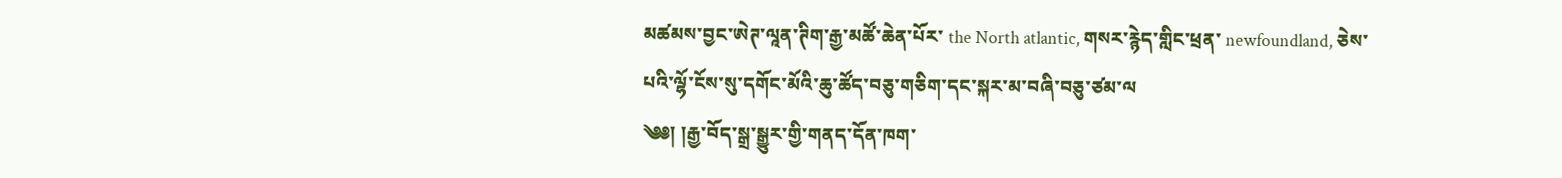མཚམས་བྱང་ཨེཊ་ལཱན་ཊིག་རྒྱ་མཚོ་ཆེན་པོར་ the North atlantic, གསར་རྙེད་གླིང་ཕྲན་ newfoundland, ཅེས་པའི་ལྷོ་ངོས་སུ་དགོང་མོའི་ཆུ་ཚོད་བཅུ་གཅིག་དང་སྐར་མ་བཞི་བཅུ་ཙམ་ལ
༄༅། །རྒྱ་བོད་སྒྲ་སྒྱུར་གྱི་གནད་དོན་ཁག་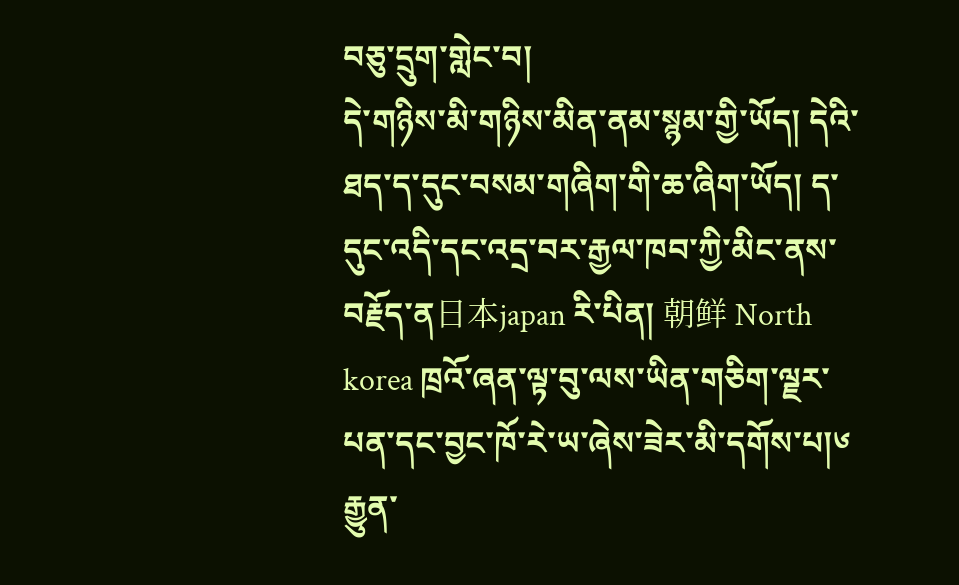བཅུ་དྲུག་གླེང་བ།
དེ་གཉིས་མི་གཉིས་མིན་ནམ་སྙམ་གྱི་ཡོད། དེའི་ཐད་ད་དུང་བསམ་གཞིག་གི་ཆ་ཞིག་ཡོད། ད་དུང་འདི་དང་འདྲ་བར་རྒྱལ་ཁབ་ཀྱི་མིང་ནས་བརྗོད་ན日本japan རི་པིན། 朝鲜 North korea ཁྲའོ་ཞན་ལྟ་བུ་ལས་ཡིན་གཅིག་ལྗར་པན་དང་བྱང་ཁོ་རེ་ཡ་ཞེས་ཟེར་མི་དགོས་པ།༦ རྒྱུན་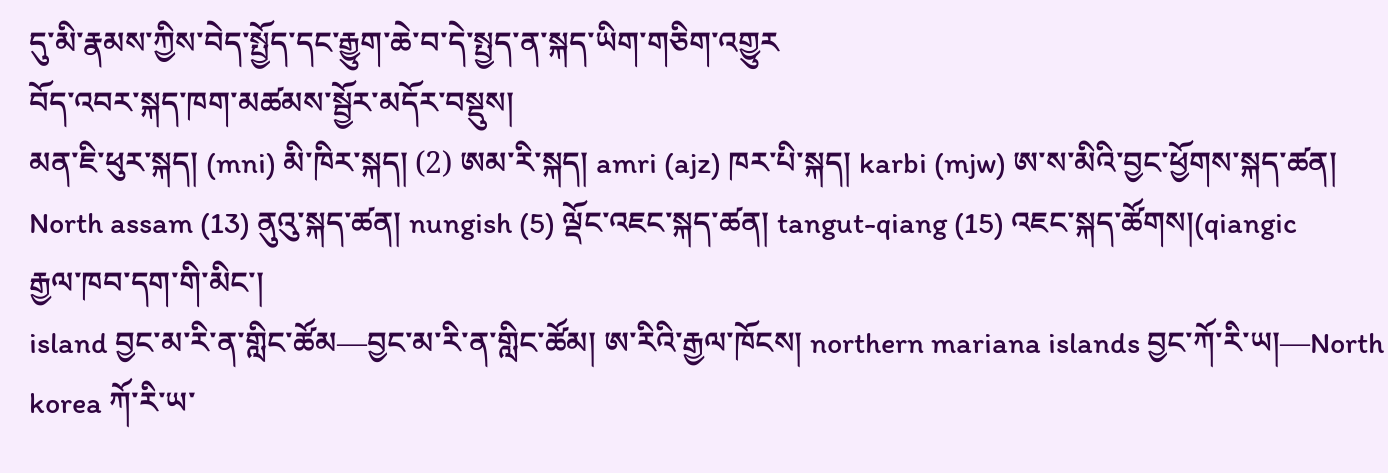དུ་མི་རྣམས་ཀྱིས་བེད་སྤྱོད་དང་རྒྱུག་ཆེ་བ་དེ་སྤྱད་ན་སྐད་ཡིག་གཅིག་འགྱུར
བོད་འབར་སྐད་ཁག་མཚམས་སྦྱོར་མདོར་བསྡུས།
མན་ཇི་ཕུར་སྐད། (mni) མི་ཁིར་སྐད། (2) ཨམ་རི་སྐད། amri (ajz) ཁར་པི་སྐད། karbi (mjw) ཨ་ས་མིའི་བྱང་ཕྱོགས་སྐད་ཚན། North assam (13) ནུའུ་སྐད་ཚན། nungish (5) ལྡོང་འཇང་སྐད་ཚན། tangut-qiang (15) འཇང་སྐད་ཚོགས།(qiangic
རྒྱལ་ཁབ་དག་གི་མིང་།
island བྱང་མ་རི་ན་གླིང་ཚོམ—བྱང་མ་རི་ན་གླིང་ཚོམ། ཨ་རིའི་རྒྱལ་ཁོངས། northern mariana islands བྱང་ཀོ་རི་ཡ།—North korea ཀོ་རི་ཡ་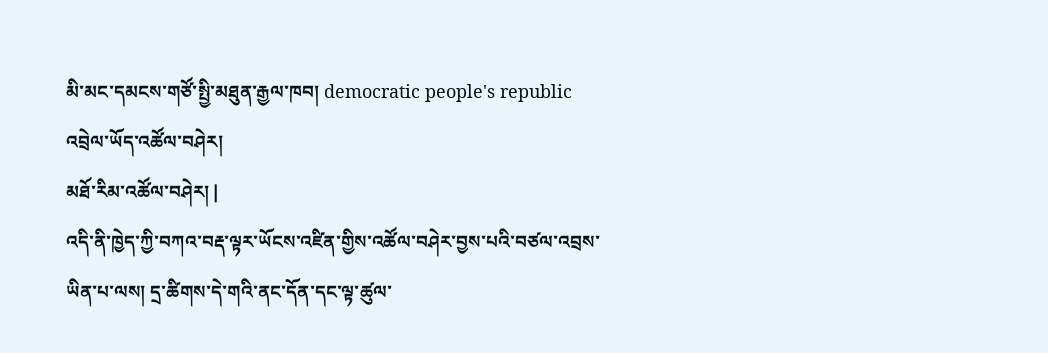མི་མང་དམངས་གཙོ་སྤྱི་མཐུན་རྒྱལ་ཁབ། democratic people's republic
འབྲེལ་ཡོད་འཚོལ་བཤེར།
མཐོ་རིམ་འཚོལ་བཤེར། |
འདི་ནི་ཁྱེད་ཀྱི་བཀའ་བརྡ་ལྟར་ཡོངས་འཛིན་གྱིས་འཚོལ་བཤེར་བྱས་པའི་བཙལ་འབྲས་ཡིན་པ་ལས། དྲ་ཚིགས་དེ་གའི་ནང་དོན་དང་ལྟ་ཚུལ་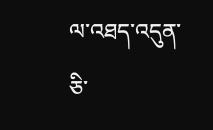ལ་འཐད་འདུན་ཅི་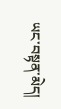ཡང་བསྟན་མེད།